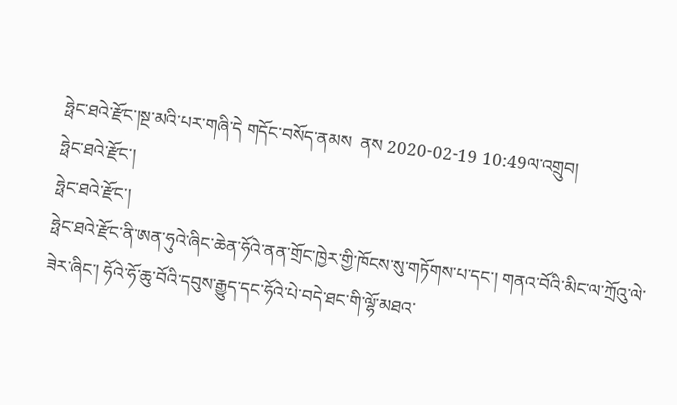ཧྥེང་ཐའེ་རྫོང་།སྔ་མའི་པར་གཞི་དེ གདོང་བསོད་ནམས  ནས 2020-02-19 10:49ལ་འགྲུབ།
ཧྥེང་ཐའེ་རྫོང་།
ཧྥེང་ཐའེ་རྫོང་།
ཧྥེང་ཐའེ་རྫོང་ནི་ཨན་ཧུའེ་ཞིང་ཆེན་ཧོའེ་ནན་གྲོང་ཁྱེར་གྱི་ཁོངས་སུ་གཏོགས་པ་དང་། གནའ་བོའི་མིང་ལ་ཀྲོའུ་ལེ་ཟེར་ཞིང་། ཧོའེ་ཧོ་ཆུ་བོའི་དབུས་རྒྱུད་དང་ཧོའེ་པེ་བདེ་ཐང་གི་ལྷོ་མཐའ་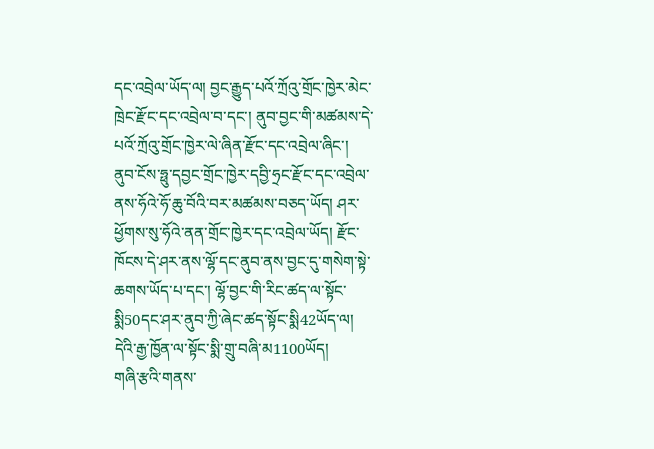དང་འབྲེལ་ཡོད་ལ། བྱང་རྒྱུད་པའོ་ཀྲོའུ་གྲོང་ཁྱེར་མེང་ཁྲེང་རྫོང་དང་འབྲེལ་བ་དང་། ནུབ་བྱང་གི་མཚམས་དེ་པའོ་ཀྲོའུ་གྲོང་ཁྱེར་ལེ་ཞིན་རྫོང་དང་འབྲེལ་ཞིང་། ནུབ་ངོས་ཧྥུ་དབྱང་གྲོང་ཁྱེར་དབྱི་ཧྲང་རྫོང་དང་འབྲེལ་ནས་ཧོའེ་ཧོ་ཆུ་བོའི་བར་མཚམས་བཅད་ཡོད། ཤར་ཕྱོགས་སུ་ཧོའེ་ནན་གྲོང་ཁྱེར་དང་འབྲེལ་ཡོད། རྫོང་ཁོངས་དེ་ཤར་ནས་ལྷོ་དང་ནུབ་ནས་བྱང་དུ་གསེག་སྟེ་ཆགས་ཡོད་པ་དང་། ལྷོ་བྱང་གི་རིང་ཚད་ལ་སྟོང་སྨི50དང་ཤར་ནུབ་ཀྱི་ཞེང་ཚད་སྟོང་སྨི42ཡོད་ལ། དེའི་རྒྱ་ཁྱོན་ལ་སྟོང་སྨི་གྲུ་བཞི་མ1100ཡོད།
གཞི་རྩའི་གནས་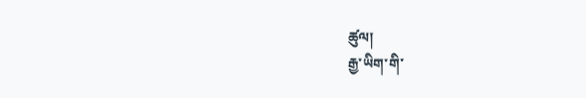ཚུལ།
རྒྱ་ཡིག་གི་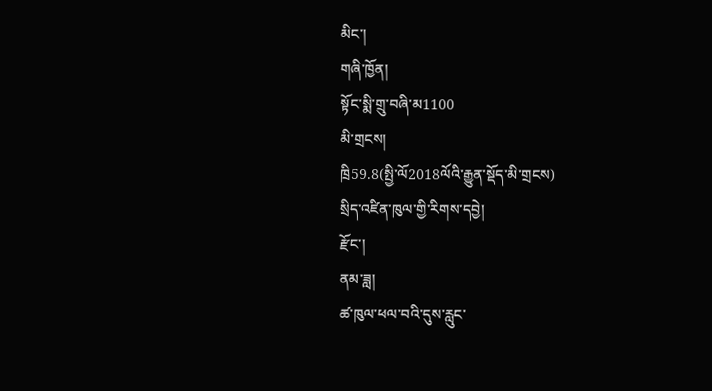མིང་།
གཞི་ཁྱོན།
སྟོང་སྨི་གྲུ་བཞི་མ1100
མི་གྲངས།
ཁྲི59.8(སྤྱི་ལོ2018ལོའི་རྒྱུན་སྡོད་མི་གྲངས)
སྲིད་འཛིན་ཁུལ་གྱི་རིགས་དབྱེ།
རྫོང་།
ནམ་ཟླ།
ཚ་ཁུལ་ཕལ་བའི་དུས་རླུང་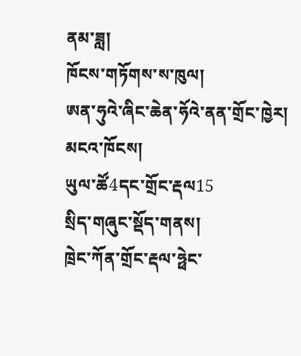ནམ་ཟླ།
ཁོངས་གཏོགས་ས་ཁུལ།
ཨན་ཧུའེ་ཞིང་ཆེན་ཧོའེ་ནན་གྲོང་ཁྱེར།
མངའ་ཁོངས།
ཡུལ་ཚོ4དང་གྲོང་རྡལ15
སྲིད་གཞུང་སྡོད་གནས།
ཁྲེང་ཀོན་གྲོང་རྡལ་ཧྥེང་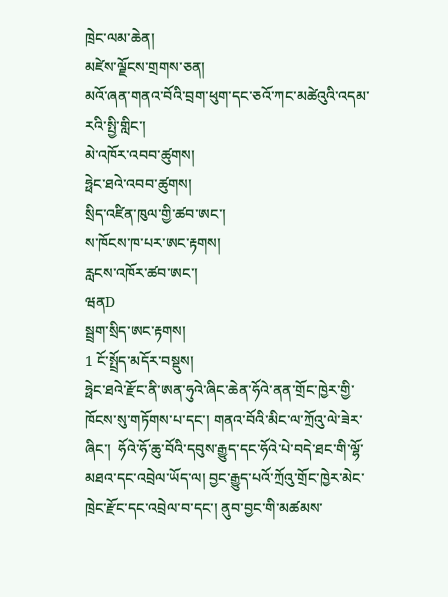ཁྲེང་ལམ་ཆེན།
མཛེས་ལྗོངས་གྲགས་ཅན།
མའོ་ཞན་གནའ་བོའི་བྲག་ཕུག་དང་ཅའོ་ཀང་མཚེའུའི་འདམ་རའི་སྤྱི་གླིང་།
མེ་འཁོར་འབབ་ཚུགས།
ཧྥེང་ཐའེ་འབབ་ཚུགས།
སྲིད་འཛིན་ཁུལ་གྱི་ཚབ་ཨང་།
ས་ཁོངས་ཁ་པར་ཨང་རྟགས།
རླངས་འཁོར་ཚབ་ཨང་།
ཝནD
སྦྲག་སྲིད་ཨང་རྟགས།
1 ངོ་སྤྲོད་མདོར་བསྡུས།
ཧྥེང་ཐའེ་རྫོང་ནི་ཨན་ཧུའེ་ཞིང་ཆེན་ཧོའེ་ནན་གྲོང་ཁྱེར་གྱི་ཁོངས་སུ་གཏོགས་པ་དང་། གནའ་བོའི་མིང་ལ་ཀྲོའུ་ལེ་ཟེར་ཞིང་།  ཧོའེ་ཧོ་ཆུ་བོའི་དབུས་རྒྱུད་དང་ཧོའེ་པེ་བདེ་ཐང་གི་ལྷོ་མཐའ་དང་འབྲེལ་ཡོད་ལ། བྱང་རྒྱུད་པའོ་ཀྲོའུ་གྲོང་ཁྱེར་མེང་ཁྲེང་རྫོང་དང་འབྲེལ་བ་དང་། ནུབ་བྱང་གི་མཚམས་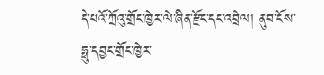དེ་པའོ་ཀྲོའུ་གྲོང་ཁྱེར་ལེ་ཞིན་རྫོང་དང་འབྲེལ། ནུབ་ངོས་ཧྥུ་དབྱང་གྲོང་ཁྱེར་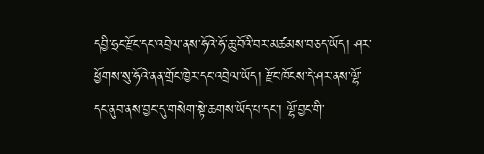དབྱི་ཧྲང་རྫོང་དང་འབྲེལ་ནས་ཧོའེ་ཧོ་ཆུ་བོའི་བར་མཚམས་བཅད་ཡོད། ཤར་ཕྱོགས་སུ་ཧོའེ་ནན་གྲོང་ཁྱེར་དང་འབྲེལ་ཡོད། རྫོང་ཁོངས་དེ་ཤར་ནས་ལྷོ་དང་ནུབ་ནས་བྱང་དུ་གསེག་སྟེ་ཆགས་ཡོད་པ་དང་། ལྷོ་བྱང་གི་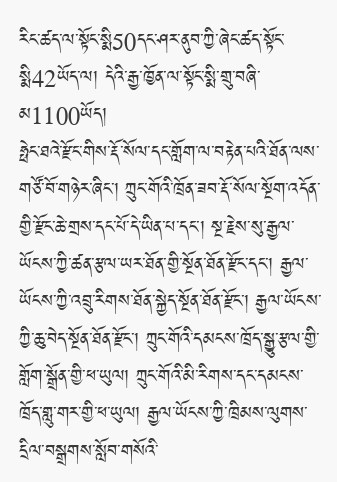རིང་ཚད་ལ་སྟོང་སྨི50དང་ཤར་ནུབ་ཀྱི་ཞེང་ཚད་སྟོང་སྨི42ཡོད་ལ། དེའི་རྒྱ་ཁྱོན་ལ་སྟོང་སྨི་གྲུ་བཞི་མ1100ཡོད།
ཧྥེང་ཐའེ་རྫོང་གིས་རྡོ་སོལ་དང་གློག་ལ་བརྟེན་པའི་ཐོན་ལས་གཙོ་བོ་གཉེར་ཞིང་། ཀྲུང་གོའི་ཁྲོན་ཟབ་རྡོ་སོལ་སྔོག་འདོན་གྱི་རྫོང་ཆེ་གྲས་དང་པོ་དེ་ཡིན་པ་དང་། སྔ་རྗེས་སུ་རྒྱལ་ཡོངས་ཀྱི་ཚན་རྩལ་ཡར་ཐོན་གྱི་སྔོན་ཐོན་རྫོང་དང་། རྒྱལ་ཡོངས་ཀྱི་འབྲུ་རིགས་ཐོན་སྐྱེད་སྔོན་ཐོན་རྫོང་། རྒྱལ་ཡོངས་ཀྱི་ཆུ་བེད་སྔོན་ཐོན་རྫོང་། ཀྲུང་གོའི་དམངས་ཁྲོད་སྒྱུ་རྩལ་གྱི་གློག་སྒྲོན་གྱི་ཕ་ཡུལ། ཀྲུང་གོའི་མི་རིགས་དང་དམངས་ཁྲོད་གླུ་གར་གྱི་ཕ་ཡུལ། རྒྱལ་ཡོངས་ཀྱི་ཁྲིམས་ལུགས་དྲིལ་བསྒྲགས་སློབ་གསོའི་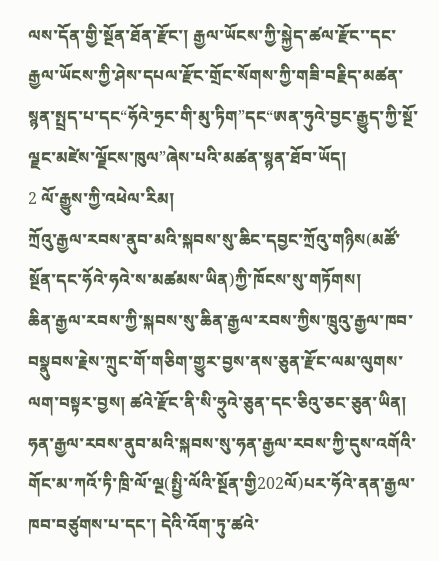ལས་དོན་གྱི་སྔོན་ཐོན་རྫོང་། རྒྱལ་ཡོངས་ཀྱི་སྐྱེད་ཚལ་རྫོང་་དང་རྒྱལ་ཡོངས་ཀྱི་ཤེས་དཔལ་རྫོང་གྲོང་སོགས་ཀྱི་གཟི་བརྗིད་མཚན་སྙན་སྤྲད་པ་དང“ཧོའེ་ཧྲང་གི་མུ་ཏིག”དང“ཨན་ཧུའེ་བྱང་རྒྱུད་ཀྱི་སྔོ་ལྗང་མཛེས་ལྗོངས་ཁུལ”ཞེས་པའི་མཚན་སྙན་ཐོབ་ཡོད།
2 ལོ་རྒྱུས་ཀྱི་འཕེལ་རིམ།
ཀྲོའུ་རྒྱལ་རབས་ནུབ་མའི་སྐབས་སུ་ཆིང་དབྱང་ཀྲོའུ་གཉིས(མཚོ་སྔོན་དང་ཧོའེ་ཧའེ་ས་མཚམས་ཡིན)ཀྱི་ཁོངས་སུ་གཏོགས།
ཆིན་རྒྱལ་རབས་ཀྱི་སྐབས་སུ་ཆིན་རྒྱལ་རབས་ཀྱིས་ཁྲུའུ་རྒྱལ་ཁབ་བསྣུབས་རྗེས་ཀྲུང་གོ་གཅིག་གྱུར་བྱས་ནས་ཅུན་རྫོང་ལམ་ལུགས་ལག་བསྟར་བྱས། ཚའེ་རྫོང་ནི་སི་ཧྲུའེ་ཅུན་དང་ཅིའུ་ཅང་ཅུན་ཡིན།
ཧན་རྒྱལ་རབས་ནུབ་མའི་སྐབས་སུ་ཧན་རྒྱལ་རབས་ཀྱི་དུས་འགོའི་གོང་མ་ཀའོ་ཏི་ཁྲི་ལོ་ལྔ(སྤྱི་ལོའི་སྔོན་གྱི202ལོ)པར་ཧོའེ་ནན་རྒྱལ་ཁབ་བཙུགས་པ་དང་། དེའི་འོག་ཏུ་ཚའེ་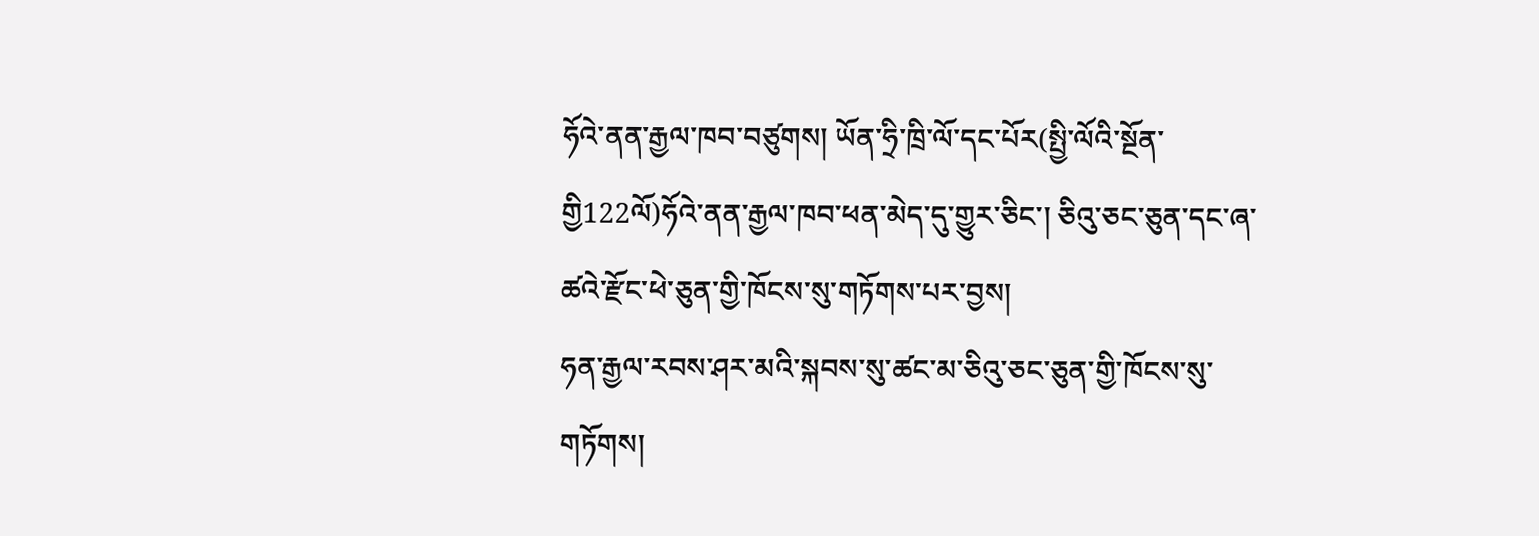ཧོའེ་ནན་རྒྱལ་ཁབ་བཙུགས། ཡོན་ཧྲི་ཁྲི་ལོ་དང་པོར(སྤྱི་ལོའི་སྔོན་གྱི122ལོ)ཧོའེ་ནན་རྒྱལ་ཁབ་ཕན་མེད་དུ་གྱུར་ཅིང་། ཅིའུ་ཅང་ཅུན་དང་ཞ་ཚའེ་རྫོང་ཕེ་ཅུན་གྱི་ཁོངས་སུ་གཏོགས་པར་བྱས།
ཧན་རྒྱལ་རབས་ཤར་མའི་སྐབས་སུ་ཚང་མ་ཅིའུ་ཅང་ཅུན་གྱི་ཁོངས་སུ་གཏོགས།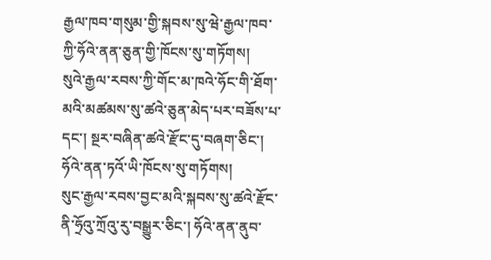རྒྱལ་ཁབ་གསུམ་གྱི་སྐབས་སུ་ཝེ་རྒྱལ་ཁབ་ཀྱི་ཧོའེ་ནན་ཅུན་གྱི་ཁོངས་སུ་གཏོགས།
སུའེ་རྒྱལ་རབས་ཀྱི་གོང་མ་ཁའེ་ཧོང་གི་ཐོག་མའི་མཚམས་སུ་ཚའེ་ཅུན་མེད་པར་བཟོས་པ་དང་། སྔར་བཞིན་ཚའེ་རྫོང་དུ་བཞག་ཅིང་། ཧོའེ་ནན་ཏའོ་ཡི་ཁོངས་སུ་གཏོགས།
སུང་རྒྱལ་རབས་བྱང་མའི་སྐབས་སུ་ཚའེ་རྫོང་ནི་ཧྲོའུ་ཀྲོའུ་རུ་བསྒྱུར་ཅིང་། ཧོའེ་ནན་ནུབ་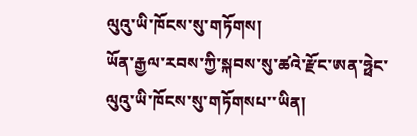ལུའུ་ཡི་ཁོངས་སུ་གཏོགས།
ཡོན་རྒྱལ་རབས་ཀྱི་སྐབས་སུ་ཚའེ་རྫོང་ཨན་ཧྥེང་ལུའུ་ཡི་ཁོངས་སུ་གཏོགསཔ་་ཡིན།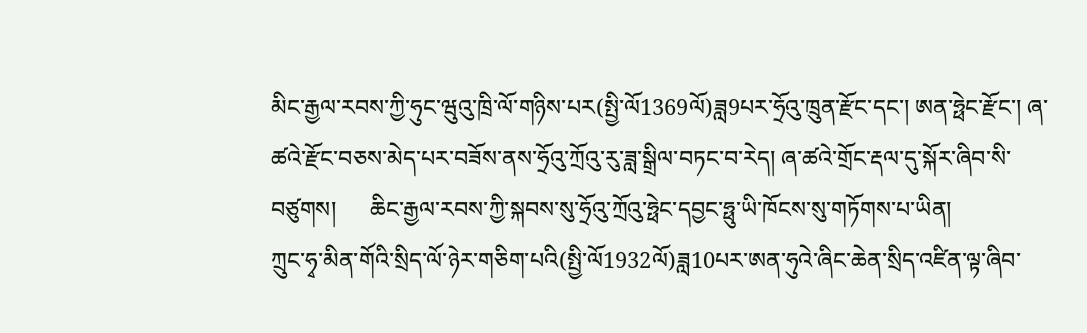མིང་རྒྱལ་རབས་ཀྱི་ཧུང་ཝུའུ་ཁྲི་ལོ་གཉིས་པར(སྤྱི་ལོ1369ལོ)ཟླ9པར་ཧྲོའུ་ཁྲུན་རྫོང་དང་། ཨན་ཧྥེང་རྫོང་། ཞ་ཚའེ་རྫོང་བཅས་མེད་པར་བཟོས་ནས་ཧྲོའུ་ཀྲོའུ་རུ་ཟླ་སྒྲིལ་བཏང་བ་རེད། ཞ་ཚའེ་གྲོང་རྡལ་དུ་སྐོར་ཞིབ་སི་བཙུགས།      ཆིང་རྒྱལ་རབས་ཀྱི་སྐབས་སུ་ཧྲོའུ་ཀྲོའུ་ཧྥེང་དབྱང་ཧྥུ་ཡི་ཁོངས་སུ་གཏོགས་པ་ཡིན།
ཀྲུང་ཧྭ་མིན་གོའི་སྲིད་ལོ་ཉེར་གཅིག་པའི(སྤྱི་ལོ1932ལོ)ཟླ10པར་ཨན་ཧུའེ་ཞིང་ཆེན་སྲིད་འཛིན་ལྟ་ཞིབ་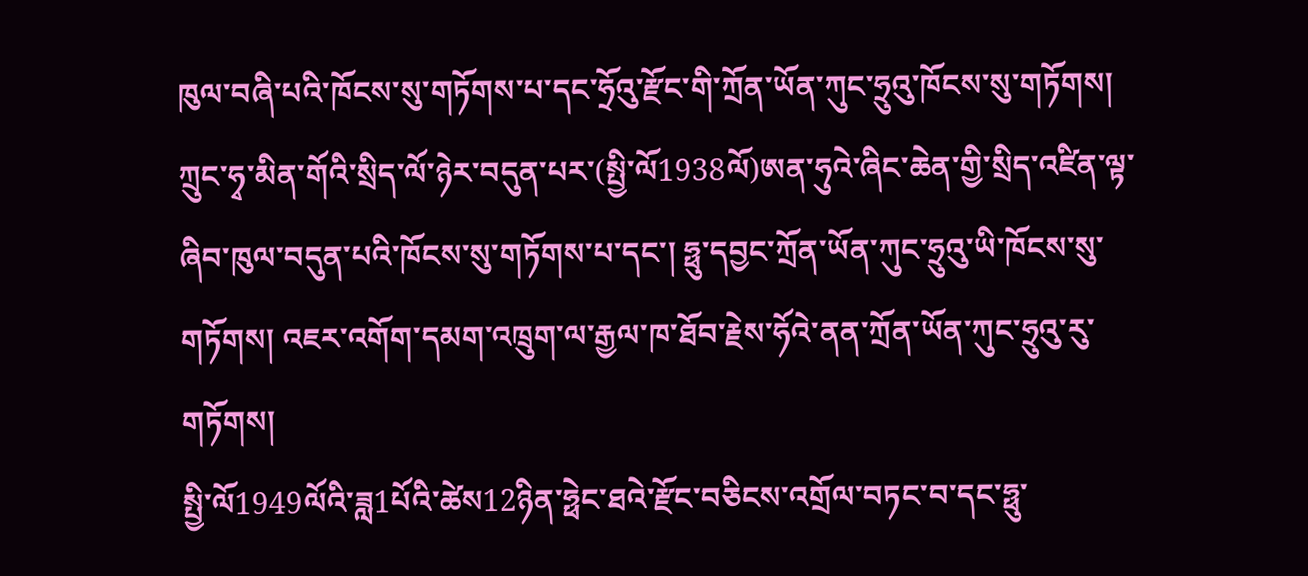ཁུལ་བཞི་པའི་ཁོངས་སུ་གཏོགས་པ་དང་ཧྲོའུ་རྫོང་གི་ཀྲོན་ཡོན་ཀུང་ཧྲུའུ་ཁོངས་སུ་གཏོགས། ཀྲུང་ཧྭ་མིན་གོའི་སྲིད་ལོ་ཉེར་བདུན་པར་(སྤྱི་ལོ1938ལོ)ཨན་ཧུའེ་ཞིང་ཆེན་གྱི་སྲིད་འཛིན་ལྟ་ཞིབ་ཁུལ་བདུན་པའི་ཁོངས་སུ་གཏོགས་པ་དང་། ཧྥུ་དབྱང་ཀྲོན་ཡོན་ཀུང་ཧྲུའུ་ཡི་ཁོངས་སུ་གཏོགས། འཇར་འགོག་དམག་འཁྲུག་ལ་རྒྱལ་ཁ་ཐོབ་རྗེས་ཧོའེ་ནན་ཀྲོན་ཡོན་ཀུང་ཧྲུའུ་རུ་གཏོགས།
སྤྱི་ལོ1949ལོའི་ཟླ1པོའི་ཚེས12ཉིན་ཧྥེང་ཐའེ་རྫོང་བཅིངས་འགྲོལ་བཏང་བ་དང་ཧྥུ་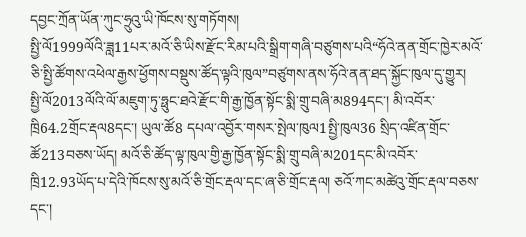དབྱང་ཀྲོན་ཡོན་ཀུང་ཧྲུའུ་ཡི་ཁོངས་སུ་གཏོགས།
སྤྱི་ལོ1999ལོའི་ཟླ11པར་མའོ་ཅི་ཡིས་རྫོང་རིམ་པའི་སྒྲིག་གཞི་བཙུགས་པའི“ཧོའེ་ནན་གྲོང་ཁྱེར་མའོ་ཅི་སྤྱི་ཚོགས་འཕེལ་རྒྱས་ཕྱོགས་བསྡུས་ཚོད་ལྟའི་ཁུལ”བཙུགས་ནས་ཧོའེ་ནན་ཐད་སྐྱོང་ཁུལ་དུ་གྱུར།
སྤྱི་ལོ2013ལོའི་ལོ་མཇུག་ཏུ་ཧྥུང་ཐའེ་རྫོང་གི་རྒྱ་ཁྱོན་སྟོང་སྨི་གྲུ་བཞི་མ894དང་། མི་འབོར་ཁྲི64.2གྲོང་རྡལ8དང་། ཡུལ་ཚོ8 དཔལ་འབྱོར་གསར་སྤེལ་ཁུལ1སྤྱི་ཁུལ36 སྲིད་འཛིན་གྲོང་ཚོ213བཅས་ཡོད། མའོ་ཅི་ཚོད་ལྟ་ཁུལ་གྱི་རྒྱ་ཁྱོན་སྟོང་སྨི་གྲུ་བཞི་མ201དང་མི་འབོར་ཁྲི12.93ཡོད་པ་དེའི་ཁོངས་སུ་མའོ་ཅི་གྲོང་རྡལ་དང་ཞ་ཅི་གྲོང་རྡལ། ཅའོ་ཀང་མཚེའུ་གྲོང་རྡལ་བཅས་དང་།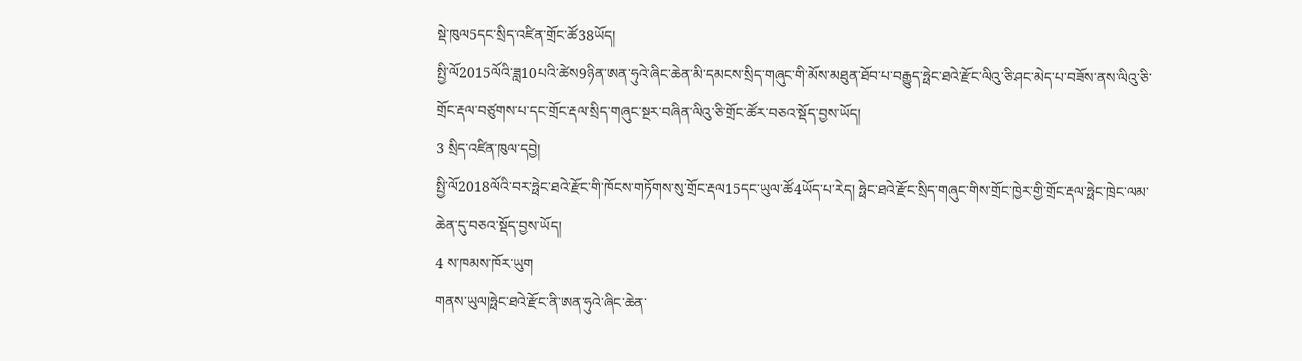སྡེ་ཁུལ5དང་སྲིད་འཛིན་གྲོང་ཚོ38ཡོད།
སྤྱི་ལོ2015ལོའི་ཟླ10པའི་ཚེས9ཉིན་ཨན་ཧུའེ་ཞིང་ཆེན་མི་དམངས་སྲིད་གཞུང་གི་མོས་མཐུན་ཐོབ་པ་བརྒྱུད་ཧྥེང་ཐའེ་རྫོང་ལིའུ་ཅི་ཤང་མེད་པ་བཟོས་ནས་ལིའུ་ཅི་གྲོང་རྡལ་བཙུགས་པ་དང་གྲོང་རྡལ་སྲིད་གཞུང་སྔར་བཞིན་ལིའུ་ཅི་གྲོང་ཚོར་བཅའ་སྡོད་བྱས་ཡོད།
3 སྲིད་འཛིན་ཁུལ་དབྱེ།
སྤྱི་ལོ2018ལོའི་བར་ཧྥེང་ཐའེ་རྫོང་གི་ཁོངས་གཏོགས་སུ་གྲོང་རྡལ15དང་ཡུལ་ཚོ4ཡོད་པ་རེད། ཧྥེང་ཐའེ་རྫོང་སྲིད་གཞུང་གིས་གྲོང་ཁྱེར་གྱི་གྲོང་རྡལ་ཧྥེང་ཁྲེང་ལམ་ཆེན་དུ་བཅའ་སྡོད་བྱས་ཡོད།
4 ས་ཁམས་ཁོར་ཡུག
གནས་ཡུལ།ཧྥེང་ཐའེ་རྫོང་ནི་ཨན་ཧུའེ་ཞིང་ཆེན་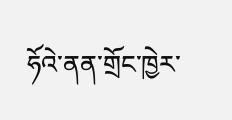ཧོའེ་ནན་གྲོང་ཁྱེར་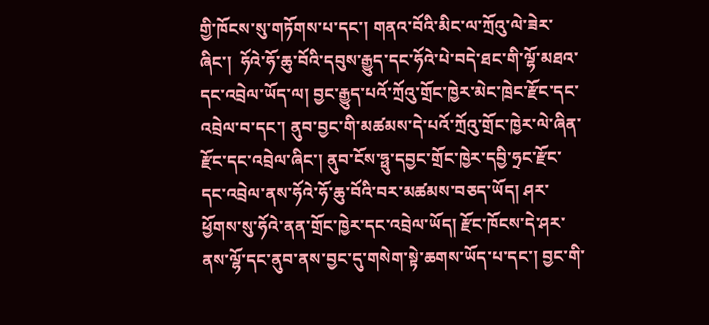གྱི་ཁོངས་སུ་གཏོགས་པ་དང་། གནའ་བོའི་མིང་ལ་ཀྲོའུ་ལེ་ཟེར་ཞིང་།  ཧོའེ་ཧོ་ཆུ་བོའི་དབུས་རྒྱུད་དང་ཧོའེ་པེ་བདེ་ཐང་གི་ལྷོ་མཐའ་དང་འབྲེལ་ཡོད་ལ། བྱང་རྒྱུད་པའོ་ཀྲོའུ་གྲོང་ཁྱེར་མེང་ཁྲེང་རྫོང་དང་འབྲེལ་བ་དང་། ནུབ་བྱང་གི་མཚམས་དེ་པའོ་ཀྲོའུ་གྲོང་ཁྱེར་ལེ་ཞིན་རྫོང་དང་འབྲེལ་ཞིང་། ནུབ་ངོས་ཧྥུ་དབྱང་གྲོང་ཁྱེར་དབྱི་ཧྲང་རྫོང་དང་འབྲེལ་ནས་ཧོའེ་ཧོ་ཆུ་བོའི་བར་མཚམས་བཅད་ཡོད། ཤར་ཕྱོགས་སུ་ཧོའེ་ནན་གྲོང་ཁྱེར་དང་འབྲེལ་ཡོད། རྫོང་ཁོངས་དེ་ཤར་ནས་ལྷོ་དང་ནུབ་ནས་བྱང་དུ་གསེག་སྟེ་ཆགས་ཡོད་པ་དང་། བྱང་གི་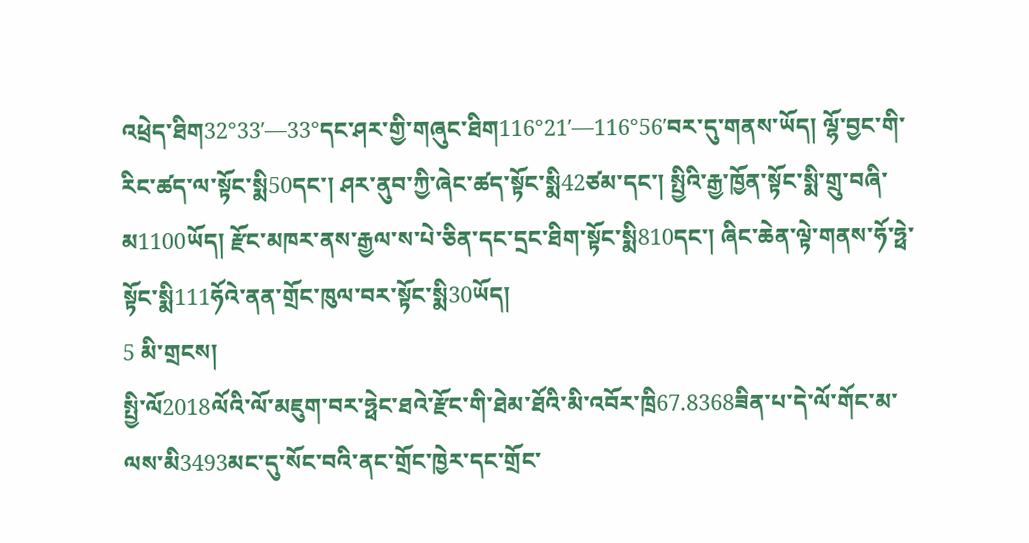འཕྲེད་ཐིག32°33′—33°དང་ཤར་གྱི་གཞུང་ཐིག116°21′—116°56′བར་དུ་གནས་ཡོད། ལྷོ་བྱང་གི་རིང་ཚད་ལ་སྟོང་སྨི50དང་། ཤར་ནུབ་ཀྱི་ཞེང་ཚད་སྟོང་སྨི42ཙམ་དང་། སྤྱིའི་རྒྱ་ཁྱོན་སྟོང་སྨི་གྲུ་བཞི་མ1100ཡོད། རྫོང་མཁར་ནས་རྒྱལ་ས་པེ་ཅིན་དང་དྲང་ཐིག་སྟོང་སྨི810དང་། ཞིང་ཆེན་ལྟེ་གནས་ཧོ་ཧྥེ་སྟོང་སྨི111ཧོའེ་ནན་གྲོང་ཁུལ་བར་སྟོང་སྨི30ཡོད།
5 མི་གྲངས།
སྤྱི་ལོ2018ལོའི་ལོ་མཇུག་བར་ཧྥེང་ཐའེ་རྫོང་གི་ཐེམ་ཐོའི་མི་འབོར་ཁྲི67.8368ཟིན་པ་དེ་ལོ་གོང་མ་ལས་མི3493མང་དུ་སོང་བའི་ནང་གྲོང་ཁྱེར་དང་གྲོང་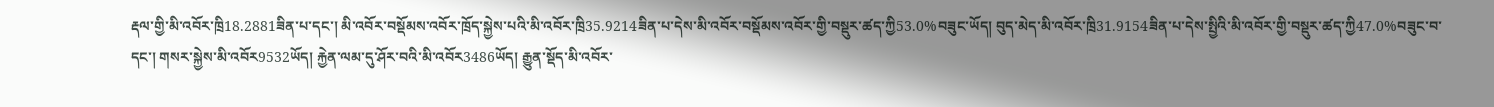རྡལ་གྱི་མི་འབོར་ཁྲི18.2881ཟིན་པ་དང་། མི་འབོར་བསྡོམས་འབོར་ཁྲོད་སྐྱེས་པའི་མི་འབོར་ཁྲི35.9214ཟིན་པ་དེས་མི་འབོར་བསྡོམས་འབོར་གྱི་བསྡུར་ཚད་ཀྱི53.0%བཟུང་ཡོད། བུད་མེད་མི་འབོར་ཁྲི31.9154ཟིན་པ་དེས་སྤྱིའི་མི་འབོར་གྱི་བསྡུར་ཚད་ཀྱི47.0%བཟུང་བ་དང་། གསར་སྐྱེས་མི་འབོར9532ཡོད། རྐྱེན་ལམ་དུ་ཤོར་བའི་མི་འབོར3486ཡོད། རྒྱུན་སྡོད་མི་འབོར་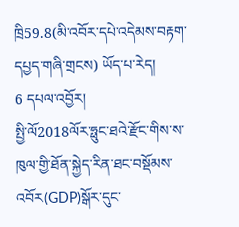ཁྲི59.8(མི་འབོར་དཔེ་འདེམས་བརྟག་དཔྱད་གཞི་གྲངས) ཡོད་པ་རེད།
6 དཔལ་འབྱོར།
སྤྱི་ལོ2018ལོར་ཧྥུང་ཐའེ་རྫོང་གིས་ས་ཁུལ་གྱི་ཐོན་སྐྱེད་རིན་ཐང་བསྡོམས་འབོར(GDP)སྒོར་དུང་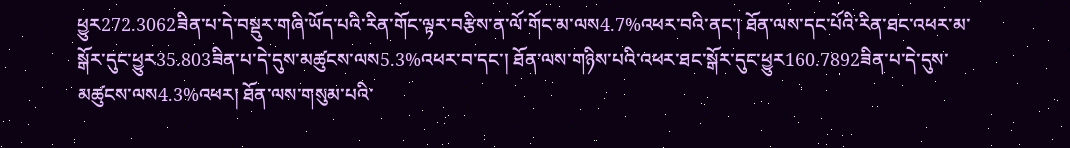ཕྱུར272.3062ཟིན་པ་དེ་བསྡུར་གཞི་ཡོད་པའི་རིན་གོང་ལྟར་བརྩིས་ན་ལོ་གོང་མ་ལས4.7%འཕར་བའི་ནང་། ཐོན་ལས་དང་པོའི་རིན་ཐང་འཕར་མ་སྒོར་དུང་ཕྱུར35.803ཟིན་པ་དེ་དུས་མཚུངས་ལས5.3%འཕར་བ་དང་། ཐོན་ལས་གཉིས་པའི་འཕར་ཐང་སྒོར་དུང་ཕྱུར160.7892ཟིན་པ་དེ་དུས་མཚུངས་ལས4.3%འཕར། ཐོན་ལས་གསུམ་པའི་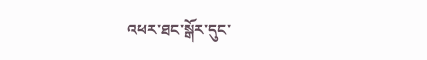འཕར་ཐང་སྒོར་དུང་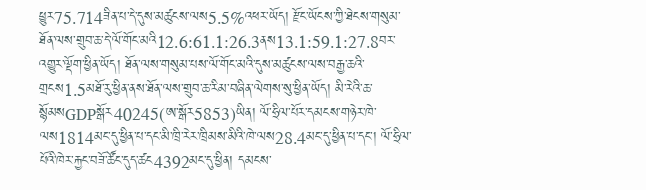ཕྱུར75.714ཟིན་པ་དེ་དུས་མཚུངས་ལས5.5%འཕར་ཡོད། རྫོང་ཡོངས་ཀྱི་ཐེངས་གསུམ་ཐོན་ལས་གྲུབ་ཆ་དེ་ལོ་གོང་མའི12.6:61.1:26.3ནས13.1:59.1:27.8བར་འགྱུར་ལྡོག་ཕྱིན་ཡོད། ཐོན་ལས་གསུམ་པས་ལོ་གོང་མའི་དུས་མཚུངས་ལས་བརྒྱ་ཆའི་གྲངས1.5མཐོ་རུ་ཕྱིན་ནས་ཐོན་ལས་གྲུབ་ཆ་རིམ་བཞིན་ལེགས་སུ་ཕྱིན་ཡོད། མི་རེའི་ཆ་སྙོམསGDPསྒོར40245(ཨ་སྒོར5853)ཡིན། ལོ་ཧྲིལ་པོར་དམངས་གཉེར་ཁེ་ལས1814མང་དུ་ཕྱིན་པ་དང་མི་ཁྲི་རེར་ཁྲིམས་མིའི་ཁེ་ལས28.4མང་དུ་ཕྱིན་པ་དང་། ལོ་ཧྲིལ་པོའི་ཁེར་རྐྱང་བཟོ་ཚོང་དུད་ཚང4392མང་དུ་ཕྱིན། དམངས་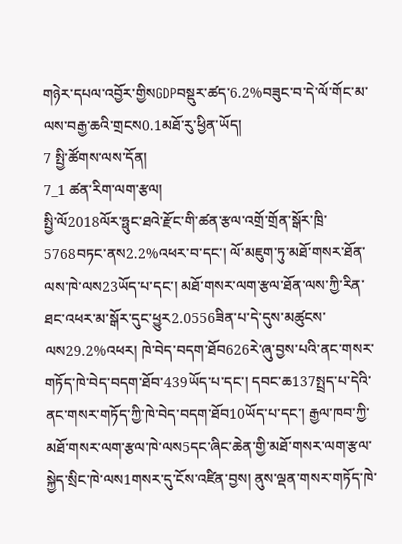གཉེར་དཔལ་འབྱོར་གྱིསGDPབསྡུར་ཚད་6.2%བཟུང་བ་དེ་ལོ་གོང་མ་ལས་བརྒྱ་ཆའི་གྲངས0.1མཐོ་རུ་ཕྱིན་ཡོད།
7 སྤྱི་ཚོགས་ལས་དོན།
7_1 ཚན་རིག་ལག་རྩལ།
སྤྱི་ལོ2018ལོར་ཧྥུང་ཐའེ་རྫོང་གི་ཚན་རྩལ་འགྲོ་གྲོན་སྒོར་ཁྲི་5768བཏང་ནས2.2%འཕར་བ་དང་། ལོ་མཇུག་ཏུ་མཐོ་གསར་ཐོན་ལས་ཁེ་ལས23ཡོད་པ་དང་། མཐོ་གསར་ལག་རྩལ་ཐོན་ལས་ཀྱི་རིན་ཐང་འཕར་མ་སྒོར་དུང་ཕྱུར2.0556ཟིན་པ་དེ་དུས་མཚུངས་ལས29.2%འཕར། ཁེ་བེད་བདག་ཐོབ626རེ་ཞུ་བྱས་པའི་ནང་གསར་གཏོད་ཁེ་བེད་བདག་ཐོབ་439ཡོད་པ་དང་། དབང་ཆ137སྤྲད་པ་དེའི་ནང་གསར་གཏོད་ཀྱི་ཁེ་བེད་བདག་ཐོབ10ཡོད་པ་དང་། རྒྱལ་ཁབ་ཀྱི་མཐོ་གསར་ལག་རྩལ་ཁེ་ལས5དང་ཞིང་ཆེན་གྱི་མཐོ་གསར་ལག་རྩལ་སྐྱེད་སྲིང་ཁེ་ལས1གསར་དུ་ངོས་འཛིན་བྱས། ནུས་ལྡན་གསར་གཏོད་ཁེ་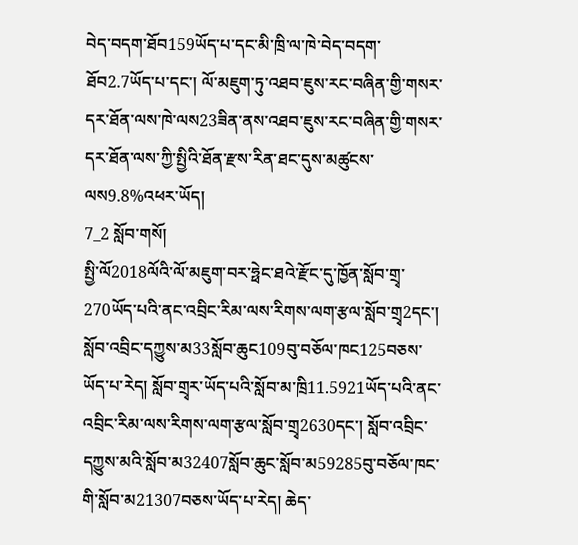བེད་བདག་ཐོབ159ཡོད་པ་དང་མི་ཁྲི་ལ་ཁེ་བེད་བདག་ཐོབ2.7ཡོད་པ་དང་། ལོ་མཇུག་ཏུ་འཐབ་ཇུས་རང་བཞིན་གྱི་གསར་དར་ཐོན་ལས་ཁེ་ལས23ཟིན་ནས་འཐབ་ཇུས་རང་བཞིན་གྱི་གསར་དར་ཐོན་ལས་ཀྱི་སྤྱིའི་ཐོན་རྫས་རིན་ཐང་དུས་མཚུངས་ལས9.8%འཕར་ཡོད།
7_2 སློབ་གསོ།
སྤྱི་ལོ2018ལོའི་ལོ་མཇུག་བར་ཧྥེང་ཐའེ་རྫོང་དུ་ཁྱོན་སློབ་གྲྭ་270ཡོད་པའི་ནང་འབྲིང་རིམ་ལས་རིགས་ལག་རྩལ་སློབ་གྲྭ2དང་། སློབ་འབྲིང་དཀྱུས་མ33སློབ་ཆུང109བུ་བཅོལ་ཁང125བཅས་ཡོད་པ་རེད། སློབ་གྲྭར་ཡོད་པའི་སློབ་མ་ཁྲི11.5921ཡོད་པའི་ནང་འབྲིང་རིམ་ལས་རིགས་ལག་རྩལ་སློབ་གྲྭ2630དང་། སློབ་འབྲིང་དཀྱུས་མའི་སློབ་མ32407སློབ་ཆུང་སློབ་མ59285བུ་བཅོལ་ཁང་གི་སློབ་མ21307བཅས་ཡོད་པ་རེད། ཆེད་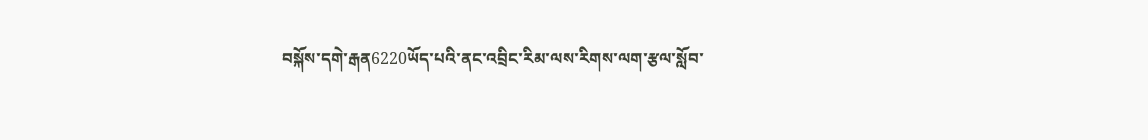བསྐོས་དགེ་རྒན6220ཡོད་པའི་ནང་འབྲིང་རིམ་ལས་རིགས་ལག་རྩལ་སློབ་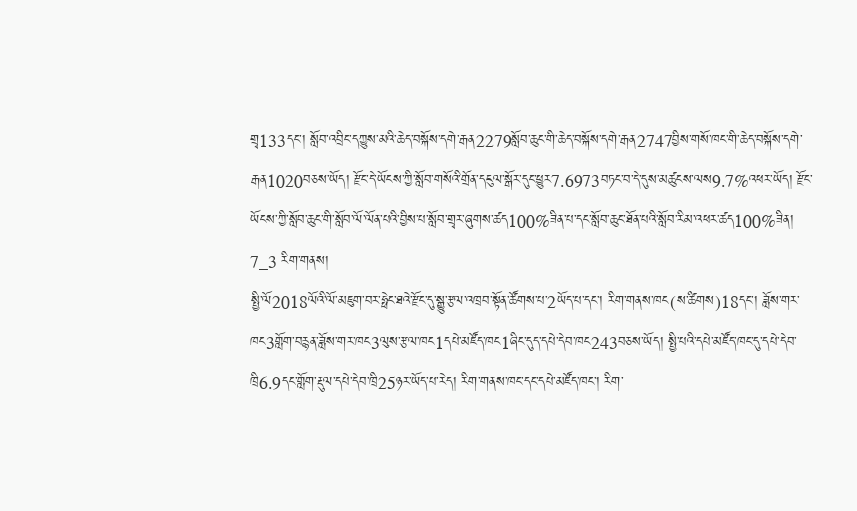གྲྭ133དང་། སློབ་འབྲིང་དཀྱུས་མའི་ཆེད་བསྐོས་དགེ་རྒན2279སློབ་ཆུང་གི་ཆེད་བསྐོས་དགེ་རྒན2747བྱིས་གསོ་ཁང་གི་ཆེད་བསྐོས་དགེ་རྒན1020བཅས་ཡོད། རྫོང་དེ་ཡོངས་ཀྱི་སློབ་གསོའི་གྲོན་དངུལ་སྒོར་དུང་ཕྱུར7.6973བཏང་བ་དེ་དུས་མཚུངས་ལས9.7%འཕར་ཡོད། རྫོང་ཡོངས་ཀྱི་སློབ་ཆུང་གི་སློབ་ལོ་ལོན་པའི་བྱིས་པ་སློབ་གྲྭར་ཞུགས་ཚད100%ཟིན་པ་དང་སློབ་ཆུང་ཐོན་པའི་སློབ་རིམ་འཕར་ཚད100%ཟིན།
7_3 རིག་གནས།
སྤྱི་ལོ2018ལོའི་ལོ་མཇུག་བར་ཧྥེང་ཐའེ་རྫོང་དུ་སྒྱུ་རྩལ་འཁྲབ་སྟོན་ཚོགས་པ་2ཡོད་པ་དང་། རིག་གནས་ཁང(ས་ཚིགས)18དང་། ཟློས་གར་ཁང3གློག་བརྙན་ཟློས་གར་ཁང3ལུས་རྩལ་ཁང1དཔེ་མཛོད་ཁང1ཞིང་དུད་དཔེ་དེབ་ཁང243བཅས་ཡོད། སྤྱི་པའི་དཔེ་མཛོད་ཁང་དུ་དཔེ་དེབ་ཁྲི6.9དང་གློག་རྡུལ་དཔེ་དེབ་ཁྲི25ཉར་ཡོད་པ་རེད། རིག་གནས་ཁང་དང་དཔེ་མཛོད་ཁང་། རིག་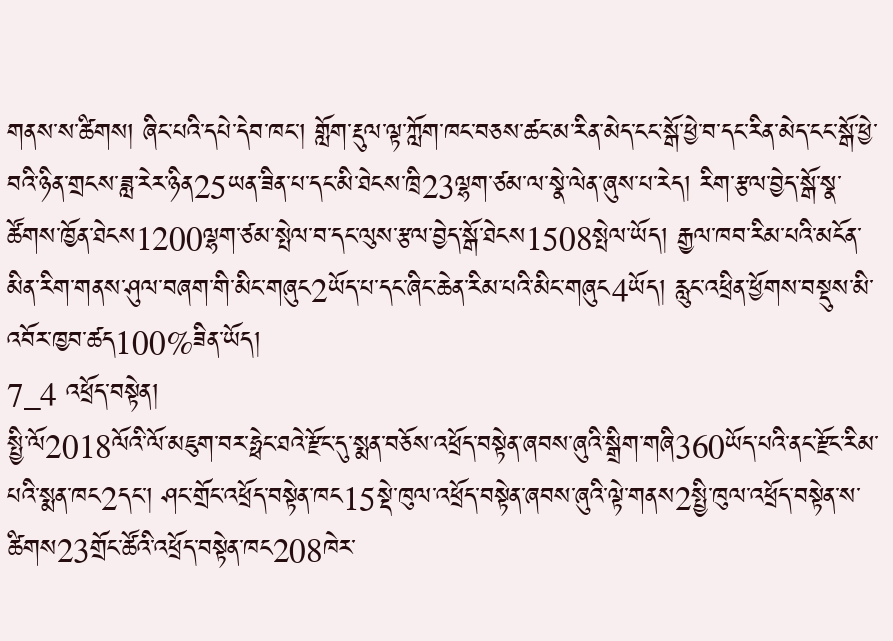གནས་ས་ཚིགས། ཞིང་པའི་དཔེ་དེབ་ཁང་། གློག་རྡུལ་ལྟ་ཀློག་ཁང་བཅས་ཚང་མ་རིན་མེད་ངང་སྒོ་ཕྱེ་བ་དང་རིན་མེད་ངང་སྒོ་ཕྱེ་བའི་ཉིན་གྲངས་ཟླ་རེར་ཉིན25ཡན་ཟིན་པ་དང་མི་ཐེངས་ཁྲི23ལྷག་ཙམ་ལ་སྣེ་ལེན་ཞུས་པ་རེད། རིག་རྩལ་བྱེད་སྒོ་སྣ་ཚོགས་ཁྱོན་ཐེངས1200ལྷག་ཙམ་སྤེལ་བ་དང་ལུས་རྩལ་བྱེད་སྒོ་ཐེངས1508སྤེལ་ཡོད། རྒྱལ་ཁབ་རིམ་པའི་མངོན་མིན་རིག་གནས་ཤུལ་བཞག་གི་མིང་གཞུང2ཡོད་པ་དང་ཞིང་ཆེན་རིམ་པའི་མིང་གཞུང4ཡོད། རླུང་འཕྲིན་ཕྱོགས་བསྡུས་མི་འབོར་ཁྱབ་ཚད100%ཟིན་ཡོད།
7_4 འཕྲོད་བསྟེན།
སྤྱི་ལོ2018ལོའི་ལོ་མཇུག་བར་ཧྥེང་ཐའེ་རྫོང་དུ་སྨན་བཅོས་འཕྲོད་བསྟེན་ཞབས་ཞུའི་སྒྲིག་གཞི360ཡོད་པའི་ནང་རྫོང་རིམ་པའི་སྨན་ཁང2དང་། ཤང་གྲོང་འཕྲོད་བསྟེན་ཁང15སྡེ་ཁུལ་འཕྲོད་བསྟེན་ཞབས་ཞུའི་ལྟེ་གནས2སྤྱི་ཁུལ་འཕྲོད་བསྟེན་ས་ཚིགས23གྲོང་ཚོའི་འཕྲོད་བསྟེན་ཁང208ཁེར་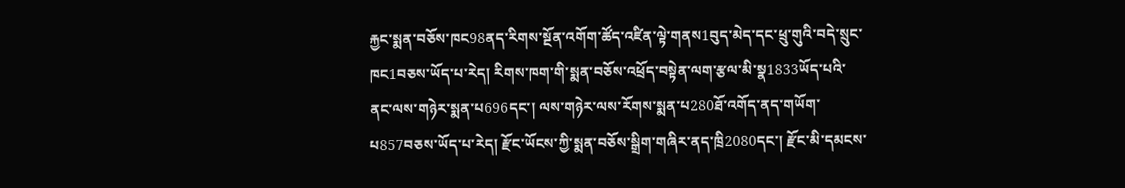རྐྱང་སྨན་བཅོས་ཁང98ནད་རིགས་སྔོན་འགོག་ཚོད་འཛིན་ལྟེ་གནས1བུད་མེད་དང་ཕྲུ་གུའི་བདེ་སྲུང་ཁང1བཅས་ཡོད་པ་རེད། རིགས་ཁག་གི་སྨན་བཅོས་འཕྲོད་བསྟེན་ལག་རྩལ་མི་སྣ1833ཡོད་པའི་ནང་ལས་གཉེར་སྨན་པ696དང་། ལས་གཉེར་ལས་རོགས་སྨན་པ280ཐོ་འགོད་ནད་གཡོག་པ857བཅས་ཡོད་པ་རེད། རྫོང་ཡོངས་ཀྱི་སྨན་བཅོས་སྒྲིག་གཞིར་ནད་ཁྲི2080དང་། རྫོང་མི་དམངས་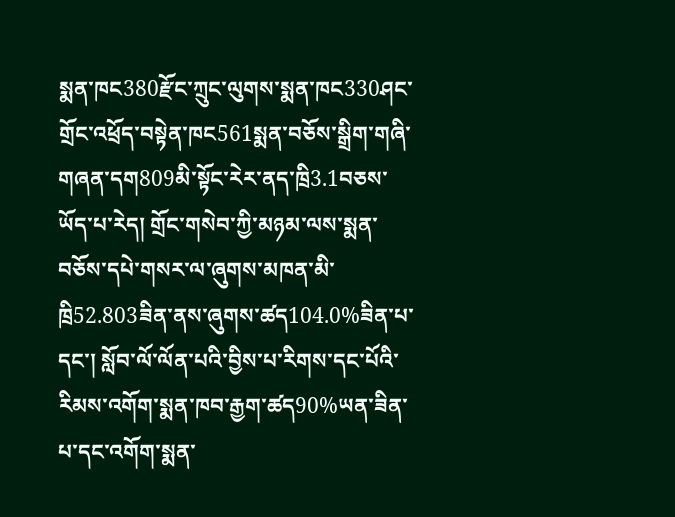སྨན་ཁང380རྫོང་ཀྲུང་ལུགས་སྨན་ཁང330ཤང་གྲོང་འཕྲོད་བསྟེན་ཁང561སྨན་བཅོས་སྒྲིག་གཞི་གཞན་དག809མི་སྟོང་རེར་ནད་ཁྲི3.1བཅས་ཡོད་པ་རེད། གྲོང་གསེབ་ཀྱི་མཉམ་ལས་སྨན་བཅོས་དཔེ་གསར་ལ་ཞུགས་མཁན་མི་ཁྲི52.803ཟིན་ནས་ཞུགས་ཚད104.0%ཟིན་པ་དང་། སློབ་ལོ་ལོན་པའི་བྱིས་པ་རིགས་དང་པོའི་རིམས་འགོག་སྨན་ཁབ་རྒྱག་ཚད90%ཡན་ཟིན་པ་དང་འགོག་སྨན་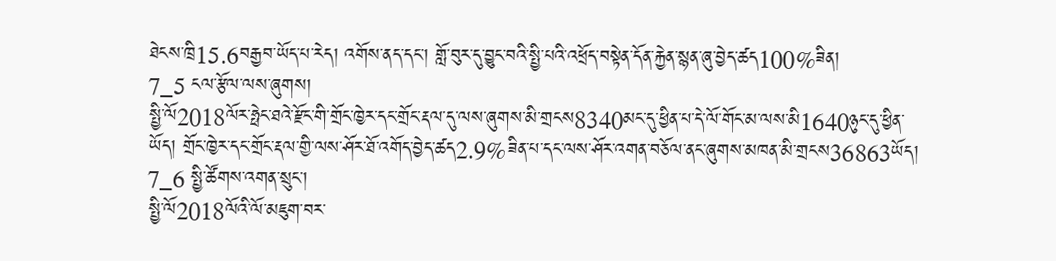ཐེངས་ཁྲི15.6བརྒྱབ་ཡོད་པ་རེད། འགོས་ནད་དང་། གློ་བུར་དུ་བྱུང་བའི་སྤྱི་པའི་འཕྲོད་བསྟེན་དོན་རྐྱེན་སྙན་ཞུ་བྱེད་ཚད100%ཟིན།
7_5 ངལ་རྩོལ་ལས་ཞུགས།
སྤྱི་ལོ2018ལོར་ཧྥེང་ཐའེ་རྫོང་གི་གྲོང་ཁྱེར་དང་གྲོང་རྡལ་དུ་ལས་ཞུགས་མི་གྲངས8340མང་དུ་ཕྱིན་པ་དེ་ལོ་གོང་མ་ལས་མི1640ཉུང་དུ་ཕྱིན་ཡོད། གྲོང་ཁྱེར་དང་གྲོང་རྡལ་གྱི་ལས་ཤོར་ཐོ་འགོད་བྱེད་ཚད2.9%ཟིན་པ་དང་ལས་ཤོར་འགན་བཅོལ་ནང་ཞུགས་མཁན་མི་གྲངས36863ཡོད།
7_6 སྤྱི་ཚོགས་འགན་སྲུང་།
སྤྱི་ལོ2018ལོའི་ལོ་མཇུག་བར་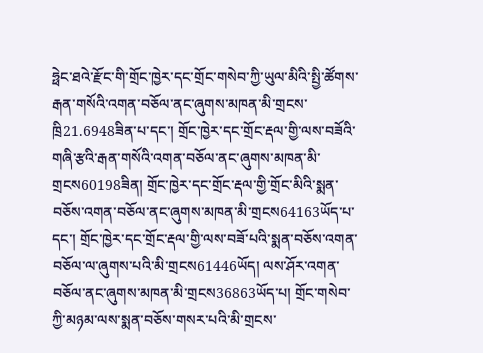ཧྥེང་ཐའེ་རྫོང་གི་གྲོང་ཁྱེར་དང་གྲོང་གསེབ་ཀྱི་ཡུལ་མིའི་སྤྱི་ཚོགས་རྒན་གསོའི་འགན་བཅོལ་ནང་ཞུགས་མཁན་མི་གྲངས་ཁྲི21.6948ཟིན་པ་དང་། གྲོང་ཁྱེར་དང་གྲོང་རྡལ་གྱི་ལས་བཟོའི་གཞི་རྩའི་རྒན་གསོའི་འགན་བཅོལ་ནང་ཞུགས་མཁན་མི་གྲངས60198ཟིན། གྲོང་ཁྱེར་དང་གྲོང་རྡལ་གྱི་གྲོང་མིའི་སྨན་བཅོས་འགན་བཅོལ་ནང་ཞུགས་མཁན་མི་གྲངས64163ཡོད་པ་དང་། གྲོང་ཁྱེར་དང་གྲོང་རྡལ་གྱི་ལས་བཟོ་པའི་སྨན་བཅོས་འགན་བཅོལ་ལ་ཞུགས་པའི་མི་གྲངས61446ཡོད། ལས་ཤོར་འགན་བཅོལ་ནང་ཞུགས་མཁན་མི་གྲངས36863ཡོད་པ། གྲོང་གསེབ་ཀྱི་མཉམ་ལས་སྨན་བཅོས་གསར་པའི་མི་གྲངས་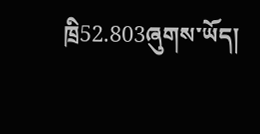ཁྲི52.803ཞུགས་ཡོད།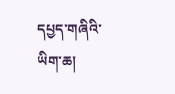དཔྱད་གཞིའི་ཡིག་ཆ།